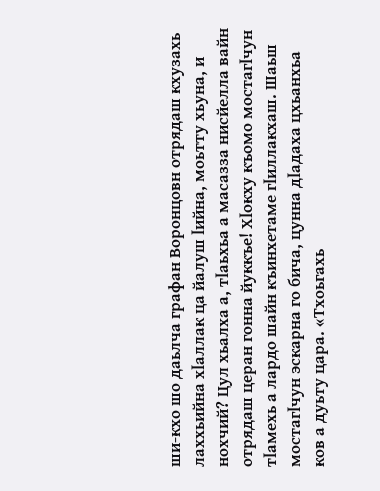ши-кхо шо даьлча графан Воронцовн отрядаш кхузахь лаххьийна хӏаллак ца йалуш ӏийна, моьтту хьуна, и нохчий? Цул хьалха а, тӏаьхьа а масазза нисйелла вайн отрядаш церан гонна йуккъе! Хӏокху къомо мостагӏчун тӏамехь а лардо шайн къинхетаме гӏиллакхаш. Шаьш мостагӏчун эскарна го бича, цунна дӏадаха цхьанхьа ков а дуьту цара. «Тхоьгахь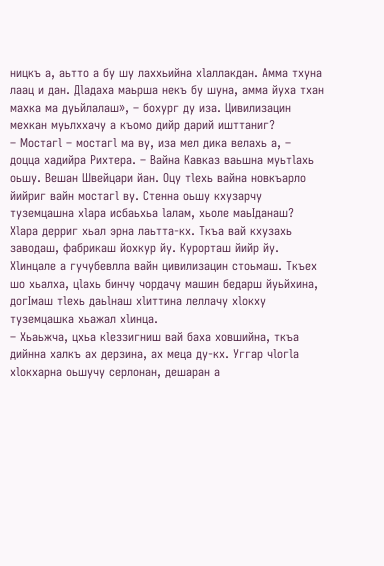ницкъ а, аьтто а бу шу лаххьийна хӏаллакдан. Амма тхуна лаац и дан. Дӏадаха маьрша некъ бу шуна, амма йуха тхан махка ма дуьйлалаш», – бохург ду иза. Цивилизацин мехкан муьлххачу а къомо дийр дарий ишттаниг?
– Мостагӏ – мостагӏ ма ву, иза мел дика велахь а, – доцца хадийра Рихтера. – Вайна Кавказ ваьшна муьтӏахь оьшу. Вешан Швейцари йан. Оцу тӏехь вайна новкъарло йийриг вайн мостагӏ ву. Стенна оьшу кхузарчу туземцашна хӏара исбаьхьа ӏалам, хьоле маьІданаш? Хӏара дерриг хьал эрна лаьтта-кх. Ткъа вай кхузахь заводаш, фабрикаш йохкур йу. Курорташ йийр йу. Хӏинцале а гучубевлла вайн цивилизацин стоьмаш. Ткъех шо хьалха, цӏахь бинчу чордачу машин бедарш йуьйхина, догІмаш тӏехь даьӏнаш хӏиттина леллачу хӏокху туземцашка хьажал хӏинца.
– Хьаьжча, цхьа кӏеззигниш вай баха ховшийна, ткъа дийнна халкъ ах дерзина, ах меца ду-кх. Уггар чӏогӏа хӏокхарна оьшучу серлонан, дешаран а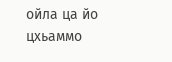ойла ца йо цхьаммо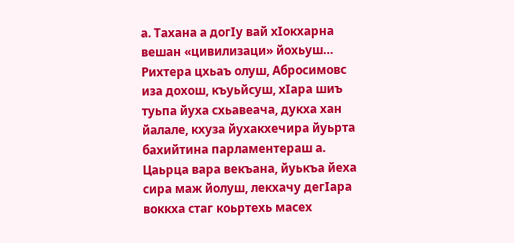а. Тахана а догӏу вай хӏокхарна вешан «цивилизаци» йохьуш…
Рихтера цхьаъ олуш, Абросимовс иза дохош, къуьйсуш, хӏара шиъ туьпа йуха схьавеача, дукха хан йалале, кхуза йухакхечира йуьрта бахийтина парламентераш а. Цаьрца вара векъана, йуькъа йеха сира маж йолуш, лекхачу дегӏара воккха стаг коьртехь масех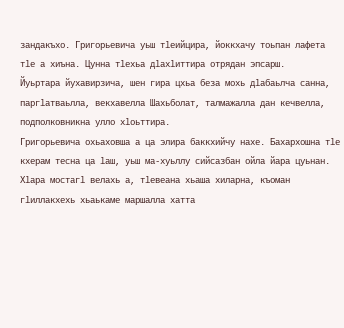зандакъхо. Григорьевича уьш тӏеийцира, йоккхачу тоьпан лафета тӏе а хиъна. Цунна тӏехьа дӏахӏиттира отрядан эпсарш.
Йуьртара йухавирзича, шен гира цхьа беза мохь дӏабаьлча санна, паргӏатваьлла, векхавелла Шахьболат, талмажалла дан кечвелла, подполковникна улло хӏоьттира.
Григорьевича охьаховша а ца элира баккхийчу нахе. Бахархошна тӏе кхерам тесна ца ӏаш, уьш ма-хуьллу сийсазбан ойла йара цуьнан. Хӏара мостагӏ велахь а, тӏевеана хьаша хиларна, къоман гӏиллакхехь хьаькаме маршалла хатта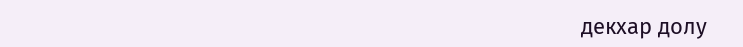декхар долу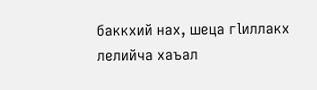баккхий нах, шеца гӏиллакх лелийча хаъал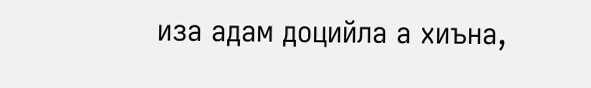иза адам доцийла а хиъна,